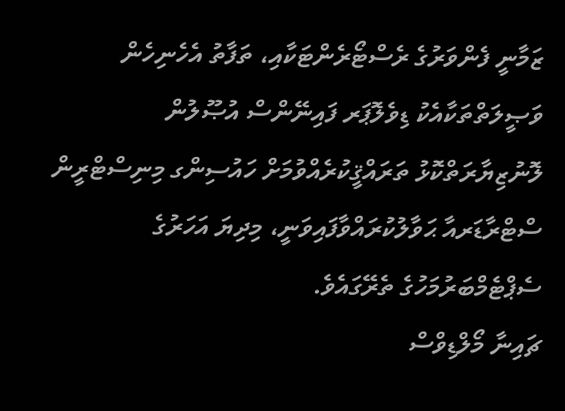ޒަމާނީ ފެންވަރުގެ ރެސްޓޯރެންޓަކާއި، ތަފާތު އެހެނިހެން ވަޞީލަތްތަކާއެކު ޑިވެލޮޕަރ ފައިނޭންސް އުޞޫލުން ލޮނުޒިޔާރަތްކޮޅު ތަރައްޤީކުރެއްވުމަށް ހައުސިންގ މިނިސްޓްރީން ސްޓްރާޑަރއާ ޙަވާލުކުރައްވާފައިވަނީ، މިދިޔަ އަހަރުގެ ސެޕްޓެމްބަރުމަހުގެ ތެރޭގައެވެ.
ޗައިނާ މޯލްޑިވްސް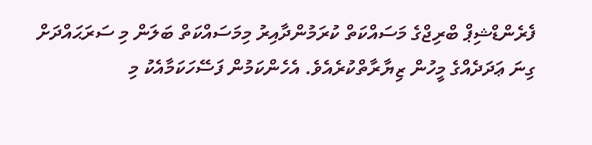ފެރެންޑްޝިޕް ބްރިޖްގެ މަސައްކަތް ކުރަމުންދާއިރު މިމަސައްކަތް ބަލަން މި ސަރަޙައްދަށް ގިނަ ޢަދަދެއްގެ މީހުން ޒިޔާރާތްކުރެއެވެ. އެހެންކަމުން ފަސޭހަކަމާއެކު މި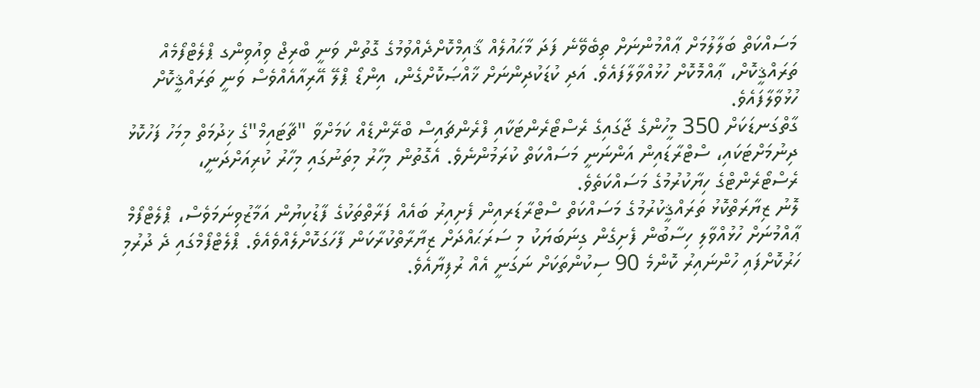މަސައްކަތް ބަލާލުމަށް ޢާއްމުންނަށް ތިބެވޭނެ ފަދަ މާޙައުލެއް ޤާއިމްކޮށްދެއްވުމުގެ ގޮތުން ވަނީ ބްރިޖް ވިއުވިންގ ޕްލެޓްފޯމެއް ތަރައްޤީކޮށް، ޢާއްމޮކޮށް ހުޅުއްވާލާފައެވެ. އަދި ކުޑަކުދިންނަށް ޚާއްޞަކޮށްގެން، އިންޑޯ ޕްލޭ އޭރިއާއެއްވެސް ވަނީ ތަރައްޤީކޮށް ހުޅުވާލާފައެވެ.
ގާތްގަނޑަކަށް 350 މީހުންގެ ޖާގައިގެ ރެސްޓޯރެންޓަކާއި ފްރެންޗައިސް ބްރޭންޑެއް ކަމަށްވާ "ޗާޓައިމް"ގެ ޚިދުމަތް މިމަހު ފަހުކޮޅު ދިނުމަށްޓަކައި، ސްޓްރާޑައިން އަންނަނީ މަސައްކަތް ކުރަމުންނެވެ. އެގޮތުން މިހާރު މިތަނުގައި މިހާރު ކުރިއަށްދަނީ، ރެސްޓޯރެންޓްގެ ހިޔާކުރުމުގެ މަސައްކަތެވެ.
ލޮނު ޒިޔާރަތްކޮޅު ތަރައްޤީކުރުމުގެ މަސައްކަތް ސްޓްރާޑަރއިން ފެށިއިރު ބައެއް ފަރާތްތަކުގެ ފާޑުކިޔުން އަމާޒުވިނަމަވެސް، ޕްލެޓްފޯމް ޢާއްމުނަށް ހުޅުއްވާލި ހިސާބުން ފެށިގެން ގިނަބަޔަކު މި ސަރަޙައްދަށް ޒިޔާރާތްކުރާކަން ފާހަގަކޮށްލެއްވެއެވެ. ޕްލެޓްފޯމްގައި ދެ ދުރުމި ހަރުކޮށްފައި ހުންނައިރު ކޮންމެ 90 ސިކުންތަކަށް ނަގަނީ އެއް ރުފިޔާއެވެ.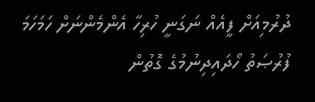ދުރުމިއަށް ފީއެއް ނަގަނީ ހުރިހާ އެންމެންނަށް ހަމަހަމަ ފުރުޞަތު ހޯދައިދިނުމުގެ ގޮތުން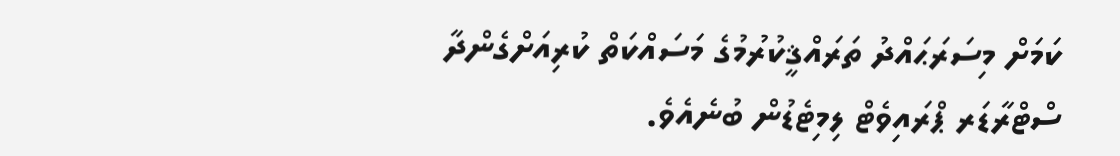ކަމަށް މިސަރަޙައްދު ތަރައްޤީކުރުމުގެ މަސައްކަތް ކުރިއަށްގެންދާ ސްޓްރާޑަރ ޕްރައިވެޓް ލިމިޓެޑުން ބުނެއެވެ.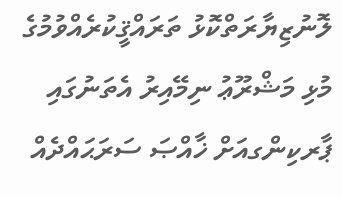ލޮނުޒިޔާރަތްކޮޅު ތަރައްޤީކުރެއްވުމުގެ މުޅި މަޝްރޫޢު ނިމޭއިރު އެތަނުގައި ޕާރކިންގއަށް ޚާއްޞަ ސަރަޙައްދެއް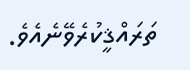ތަރައްޤީކުރެވޭނެއެވެ.